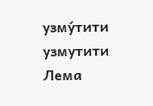узму́тити
узмутити
Лема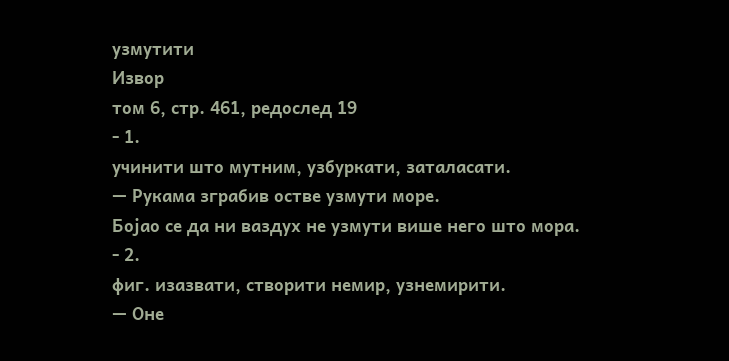узмутити
Извор
том 6, стр. 461, редослед 19
- 1.
учинити што мутним, узбуркати, заталасати.
— Рукама зграбив остве узмути море.
Бојао се да ни ваздух не узмути више него што мора.
- 2.
фиг. изазвати, створити немир, узнемирити.
— Оне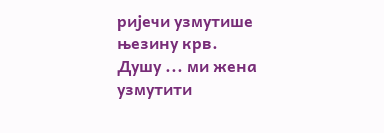ријечи узмутише њезину крв.
Душу ... ми жена узмутити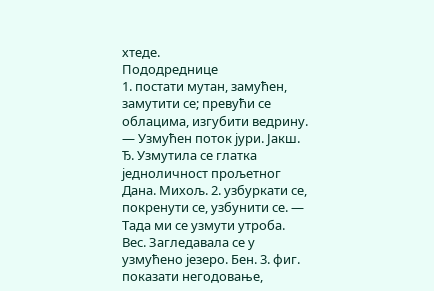хтеде.
Пододреднице
1. постати мутан, замућен, замутити се; превући се облацима, изгубити ведрину. — Узмућен поток јури. Јакш. Ђ. Узмутила се глатка једноличност прољетног Дана. Михољ. 2. узбуркати се, покренути се, узбунити се. — Тада ми се узмути утроба. Вес. Загледавала се у узмућено језеро. Бен. 3. фиг. показати негодовање,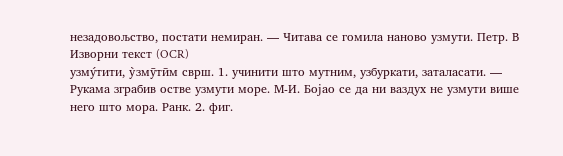незадовољство, постати немиран. — Читава се гомила наново узмути. Петр. В
Изворни текст (OCR)
узму́тити, у̀змӯтӣм сврш. 1. учинити што мутним, узбуркати, заталасати. — Рукама зграбив остве узмути море. М-И. Бојао се да ни ваздух не узмути више него што мора. Ранк. 2. фиг.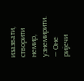изазвати, створити немир, узнемирити. — Оне ријечи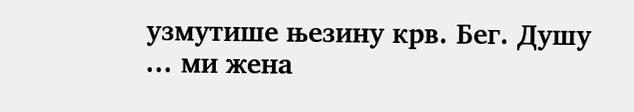узмутише њезину крв. Бег. Душу ... ми жена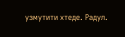узмутити хтеде. Радул.